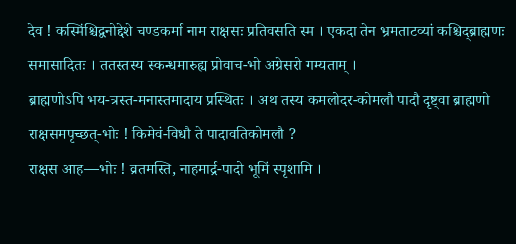देव ! कस्मिंश्चिद्वनोद्देशे चण्डकर्मा नाम राक्षसः प्रतिवसति स्म । एकदा तेन भ्रमताटव्यां कश्चिद्ब्राह्मणः समासादितः । ततस्तस्य स्कन्धमारुह्य प्रोवाच-भो अग्रेसरो गम्यताम् ।
ब्राह्मणोऽपि भय-त्रस्त-मनास्तमादाय प्रस्थितः । अथ तस्य कमलोदर-कोमलौ पादौ दृष्ट्वा ब्राह्मणो राक्षसमपृच्छत्-भोः ! किमेवं-विधौ ते पादावतिकोमलौ ?
राक्षस आह—भोः ! व्रतमस्ति, नाहमार्द्र-पादो भूमिं स्पृशामि ।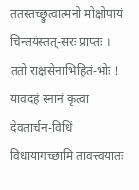ततस्तच्छ्रुत्वात्मनो मोक्षोपायं चिन्तयंस्तत्-सरः प्राप्तः । ततो राक्षसेनाभिहितं-भोः ! यावदहं स्नानं कृत्वा देवतार्चन-विधिं विधायागच्छामि तावत्त्वयातः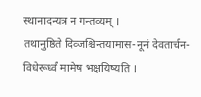स्थानादन्यत्र न गन्तव्यम् ।
तथानुष्ठिते दिव्जश्चिन्तयामास-नूनं देवतार्चन-विधेरूर्ध्वं मामेष भक्षयिष्यति ।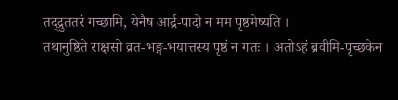तद्द्रुततरं गच्छामि, येनैष आर्द्र-पादो न मम पृष्ठमेष्यति ।
तथानुष्ठिते राक्षसो व्रत-भङ्ग-भयात्तस्य पृष्ठं न गतः । अतोऽहं ब्रवीमि-पृच्छकेन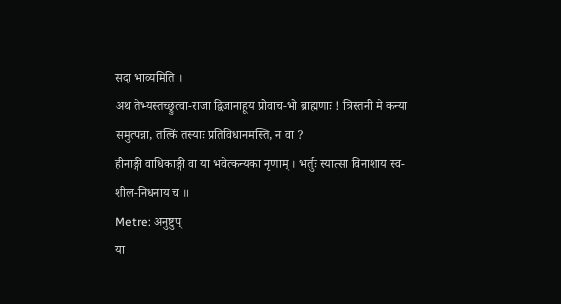सदा भाव्यमिति ।
अथ तेभ्यस्तच्छ्रुत्वा-राजा द्विजानाहूय प्रोवाच-भो ब्राह्मणाः ! त्रिस्तनी मे कन्या समुत्पन्ना, तत्किं तस्याः प्रतिविधानमस्ति, न वा ?
हीनाङ्गी वाधिकाङ्गी वा या भवेत्कन्यका नृणाम् । भर्तुः स्यात्सा विनाशाय स्व-शील-निधनाय च ॥
Metre: अनुष्टुप्
या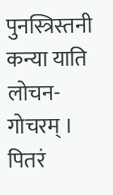पुनस्त्रिस्तनी कन्या याति लोचन-गोचरम् । पितरं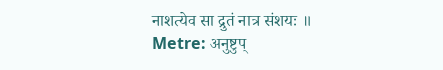नाशत्येव सा द्रुतं नात्र संशयः ॥
Metre: अनुष्टुप्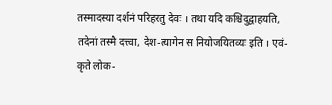तस्मादस्या दर्शनं परिहरतु देवः । तथा यदि कश्चिदुद्वाहयति, तदेनां तस्मै दत्त्वा, देश-त्यागेन स नियोजयितव्यः इति । एवं-कृते लोक-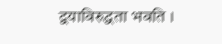द्वयाविरुद्धता भवति ।